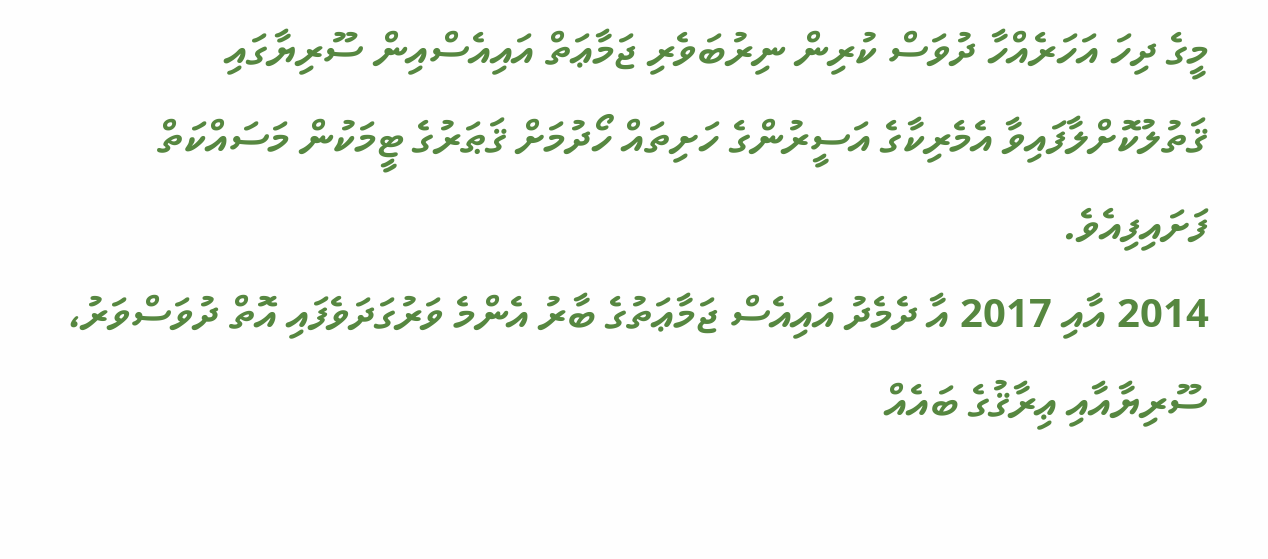މީގެ ދިހަ އަހަރެއްހާ ދުވަސް ކުރިން ނިރުބަވެރި ޖަމާޢަތް އައިއެސްއިން ސޫރިޔާގައި ޤަތުލުކޮށްލާފައިވާ އެމެރިކާގެ އަސީރުންގެ ހަށިތައް ހޯދުމަށް ޤަޠަރުގެ ޓީމަކުން މަސައްކަތް ފަށައިފިއެވެ.
2014 އާއި 2017 އާ ދެމެދު އައިއެސް ޖަމާޢަތުގެ ބާރު އެންމެ ވަރުގަދަވެފައި އޮތް ދުވަސްވަރު، ސޫރިޔާއާއި ޢިރާޤުގެ ބައެއް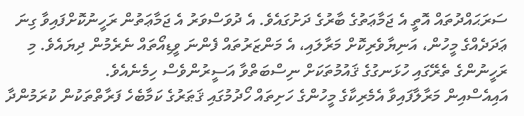ސަރަޙައްދުތައް އޮތީ އެ ޖަމާޢަތުގެ ބާރުގެ ދަށުގައެވެ. އެ ދުވަސްވަރު އެ ޖަމާޢަތުން ރަހީނުކޮށްފައިވާ ގިނަ ޢަދަދެއްގެ މީހުން، އަނިޔާވެރިކޮށް މަރާލައި، އެ މަންޒަރުތައް ފެންނަ ވީޑިއޯތައް ނެރެމުން ދިޔައެވެ. މި ރަހީނުންގެ ތެރޭގައި ހުޅަނގުގެ ޤައުމުތަކަށް ނިސްބަތްވާ އަސީރުންވެސް ހިމެނެއެވެ.
އައިއެސްއިން މަރާލާފައިވާ އެމެރިކާގެ މީހުންގެ ހަށިތައް ހޯދުމުގައި ޤަޠަރުގެ ކަމާބެހެ ފަރާތްތަކުން ކުރަމުންދާ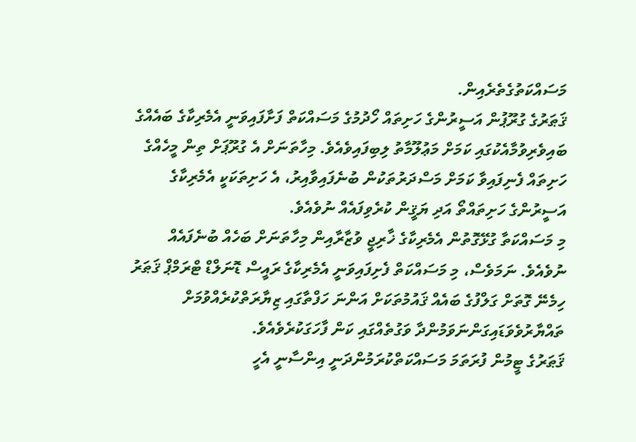މަސައްކަތުގެތެރެއިން.
ޤަޠަރުގެ ގުރޫޕުން އަސީރުންގެ ހަށިތައް ހޯދުމުގެ މަސައްކަތް ފަށާފައިވަނީ އެމެރިކާގެ ބައެއްގެ ބައިވެރިވުމާއެކުގައި ކަމަށް މަޢުލޫމާތު ލިބިފައިވެއެވެ. މިހާތަނަށް އެ ގުރޫޕަށް ތިން މީހެއްގެ ހަށިތައް ފެނިފައިވާ ކަމަށް މަސްދަރުތަކުން ބުނެފައިވާއިރު، އެ ހަށިތަކަކީ އެމެރިކާގެ އަސީރުންގެ ހަށިތައްތޯ އަދި ޔަޤީން ކުރެވިފައެއް ނުވެއެވެ.
މި މަސައްކަތާ ގުޅޭގޮތުން އެމެރިކާގެ ޚާރިޖީ ވުޒާރާއިން މިހާތަނަށް ބަހެއް ބުނެފައެއް ނުވެއެވެ. ނަމަވެސް، މި މަސައްކަތް ފެށިފައިވަނީ އެމެރިކާގެ ރައީސް ޑޮނަލްޑް ޓްރަމްޕް ޤަޠަރު ހިމެނޭ ގޮތަށް ގަލްފުގެ ބައެއް ޤައުމުތަކަށް އަންނަ ހަފްތާގައި ޒިޔާރަތްކުރެއްވުމަށް ތައްޔާރުވެވަޑައިގަންނަވަމުންދާ ވަގުތެއްގައި ކަން ފާހަގަކުރެވެއެވެ.
ޤަޠަރުގެ ޓީމުން ފުރަތަމަ މަސައްކަތްކުރަމުންދަނީ އިންސާނީ އެހީ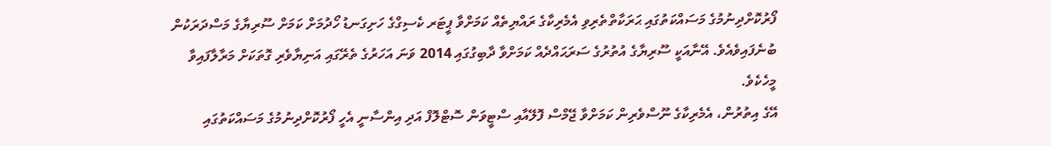ފޯރުކޮށްދިނުމުގެ މަސައްކަތުގައި ޙަރަކާތްތެރިވި އެމެރިކާގެ ރައްޔިތެއް ކަމަށްވާ ޕީޓަރ ކެސިގްގެ ހަށިގަނޑު ހޯދުމަށް ކަމަށް ސޫރިޔާގެ މަސްދަރަކުން ބުނެފައިވެއެވެ. އޭނާއަކީ ސޫރިޔާގެ އުތުރުގެ ސަރަޙައްދެއް ކަމަށްވާ ދާބިގުގައި 2014 ވަނަ އަހަރުގެ ތެރޭގައި އަނިޔާވެރި ގޮތަކަށް މަރާލާފައިވާ މީހެކެވެ.
އޭގެ އިތުރުން، އެމެރިކާގެ ނޫސްވެރިން ކަމަށްވާ ޖޭމްސް ފޮލޭއާއި ސްޓީވަން ސޮޓްލޮފް އަދި އިންސާނީ އެހީ ފޯރުކޮށްދިނުމުގެ މަސައްކަތުގައި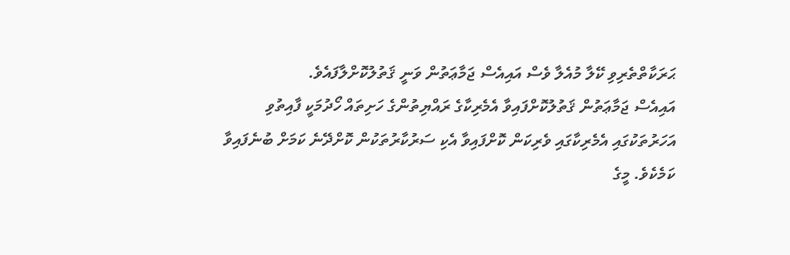ޙަރަކާތްތެރިވި ކޭލާ މުއެލާ ވެސް އައިއެސް ޖަމާޢަތުން ވަނީ ޤަތުލުކޮށްލާފައެވެ.
އައިއެސް ޖަމާޢަތުން ޤަތުލުކޮށްފައިވާ އެމެރިކާގެ ރައްޔިތުންގެ ހަށިތައް ހޯދުމަކީ ފާއިތުވި އަހަރުތަކުގައި އެމެރިކާގައި ވެރިކަން ކޮށްފައިވާ އެކި ސަރުކާރުތަކުން ކޮށްދޭނެ ކަމަށް ބުނެފައިވާ ކަމެކެވެ. މީގެ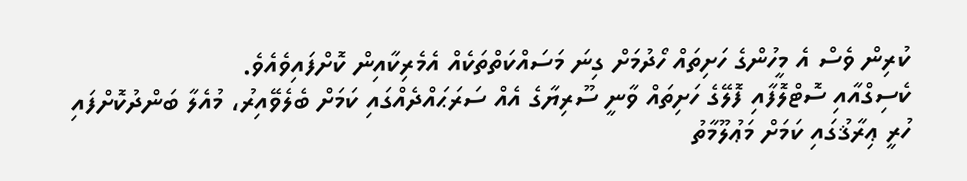ކުރިން ވެސް އެ މީހުންގެ ހަށިތައް ހޯދުމަށް ގިނަ މަސައްކަތްތަކެއް އެމެރިކާއިން ކޮށްފައިވެއެވެ.
ކެސިގްއާއި ސޮޓްލޮފާއި ފޮލޭގެ ހަށިތައް ވާނީ ސޫރިޔާގެ އެއް ސަރަޙައްދެއްގައި ކަމަށް ބެލެވޭއިރު، މުއެލާ ބަންދުކޮށްފައި ހުރީ ޢިރާޤުގައި ކަމަށް މަޢުލޫމާތު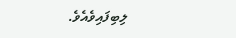ލިބިފައިވެއެވެ.